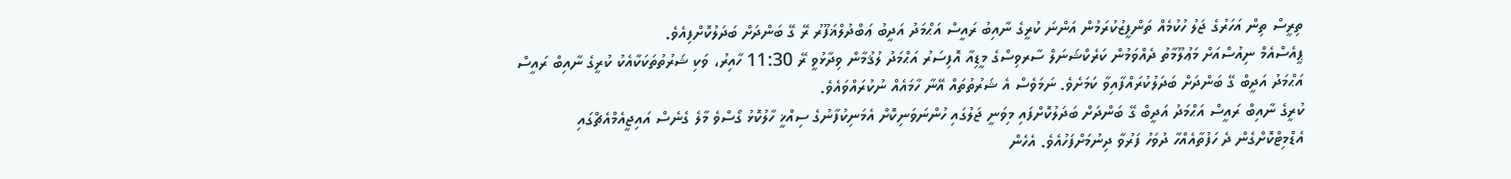ތިރީސް ތިން އަހަރުގެ ޖަލު ހުކުމެއް ތަންފީޒުކުރަމުން އަންނަ ކުރީގެ ނާއިބު ރައީސް އަޙްމަދު އަދީބު ޢަބްދުލްޣަފޫރު ރޭ ގޭ ބަންދަށް ބަދަލުކޮށްފިއެވެ.
ޕީއެސްއެމް ނިއުސްއަށް މަޢުލޫމާތު ދެއްވަމުން ކަރެކްޝަނަލް ސާރވިސްގެ މީޑިއާ އޮފިސަރު އަޙްމަދު ލުޤުމާން ވިދާޅުވީ ރޭ 11:30 ހާއިރު، ވަކި ޝަރުތުތަކަކާއެކު ކުރީގެ ނާއިބް ރައީސް އަޙްމަދު އަދީބް ގޭ ބަންދަށް ބަދަލުކުރައްފާއިވާ ކަމަށެވެ. ނަމަވެސް އެ ޝަރުތުތައް އޭނާ ހާމައެއް ނުކުރައްވައެވެ.
ކުރީގެ ނާއިބް ރައީސް އަޙްމަދު އަދީބް ގޭ ބަންދަށް ބަދަލުކޮށްފައި މިވަނީ ޖަލުގައި ހުންނަވަނިކޮށް އެމަނިކުފާނުގެ ސިއްޚީ ހާލުކޮޅު ގޯސްވެ މާލެ ގެނެސް އައިޖީއެމްއެޗްގައި އެޑްމިޓްކޮށްގެން ދެ ހަފުތާއެއްހާ ދުވަހު ފަރުވާ ދިނުމަށްފަހުއެވެ. އެހެން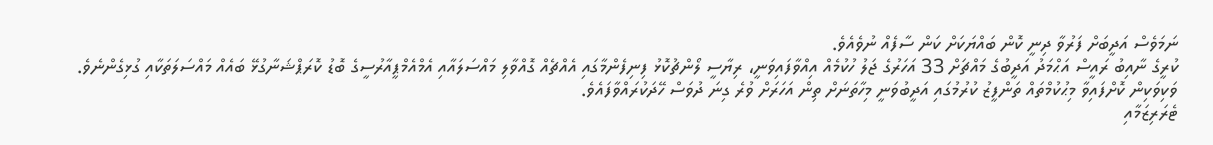ނަމަވެސް އަދީބަށް ފަރުވާ ދިނީ ކޮން ބައްޔަކަށް ކަން ސާފެއް ނުވެއެވެ.
ކުރީގެ ނާއިބު ރައީސް އަޙްމަދު އަދީބުގެ މައްޗަށް 33 އަހަރުގެ ޖަލު ހުކުމެއް އިއްވާފައިވަނީ، ރިޔާސީ ލޯންޗުކޮޅު ފިނިފެންމާގައި އެއްޗެއް ގޮއްވާލި މައްސަލައާއި އެމްއެމްޕީއާރުސީގެ ބޮޑު ކޮރަޕްޝަނާގުޅޭ ބައެއް މައްސަލަތަކާއި ގުޅިގެންނެވެ. ވަކިވަކިން ކޮށްފައިވާ މިޙުކުމްތައް ތަންފީޒު ކުރުމުގައި އަދީބުވަނީ މިހާތަނަށް ތިން އަހަރަށް ވުރެ ގިނަ ދުވަސް ހޭދަކުރައްވާފައެވެ.
ޓެރަރިޒަމާއި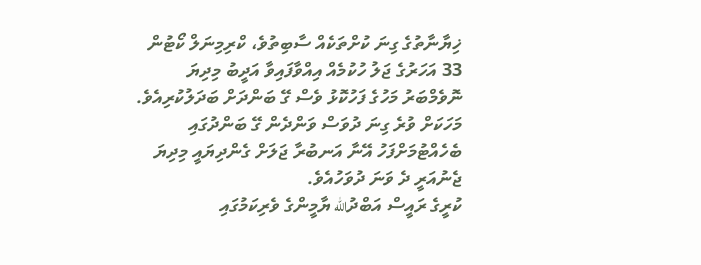ޚިޔާނާތުގެ ގިނަ ކުށްތަކެއް ސާބިތުވެ، ކްރިމިނަލް ކޯޓުން 33 އަހަރުގެ ޖަލު ހުކުމެއް އިއްވާފައިވާ އަދީބު މިދިޔަ ނޮވެމްބަރު މަހުގެ ފަހުކޮޅު ވެސް ގޭ ބަންދަށް ބަދަލުކުރިއެވެ. މަހަކަށް ވުރެ ގިނަ ދުވަސް ވަންދެން ގޭ ބަންދުގައި ބެހެއްޓުމަށްފަހު އޭނާ އަނބުރާ ޖަލަށް ގެންދިޔައީ މިދިޔަ ޖެނުއަރީ ދެ ވަނަ ދުވަހުއެވެ.
ކުރީގެ ރައީސް އަބްދުالله ޔާމީންގެ ވެރިކަމުގައި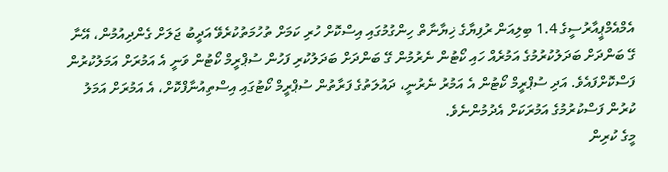އެމްއެމްޕީއާރުސީގެ 1.4 ބިލިއަން ރުފިޔާގެ ޚިޔާނާތް ހިންގުމުގައި އިސްކޮށް ހުރި ކަމަށް ތުހުމަތުކުރެވޭ އަދީބު ޖަލަށް ގެންދިއުމުން، އޭނާ ގޭ ބަންދަށް ބަދަލުކުރުމުގެ އަމުރެއް ހައި ކޯޓުން ނެރުމުން ގޭ ބަންދަށް ބަދަލުކުރި ފަހުން ސުޕްރީމް ކޯޓުން ވަނީ އެ އަމުރަށް އަމަލުކުރުން ފަސްކޮށްފައެވެ. އަދި ސުޕްރީމް ކޯޓުން އެ އަމުރު ނެރުނީ، ދައުލަތުގެ ފަރާތުން ސުޕްރީމް ކޯޓުގައި އިސްތިއުނާފްކޮށް، އެ އަމުރަށް އަމަލު ކުރުން ފަސްކުރުމުގެ އަމުރަކަށް އެދުމުންނެވެ.
މީގެ ކުރިން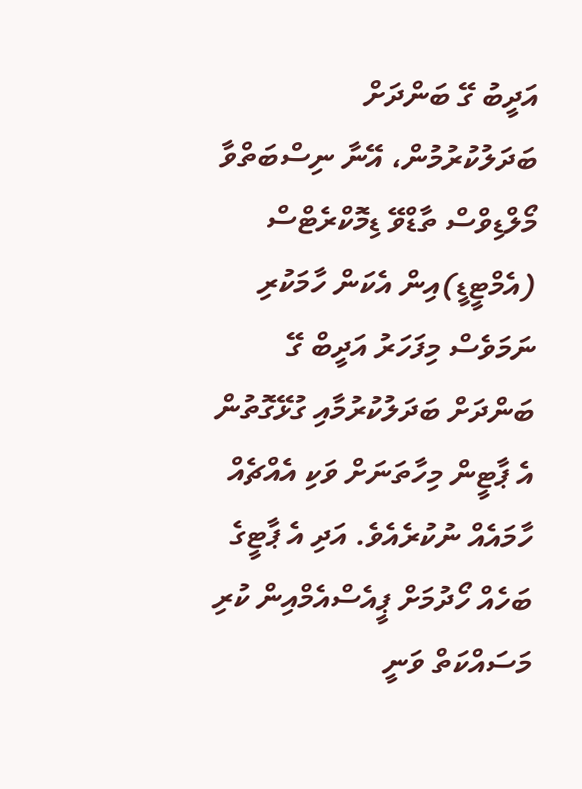އަދީބު ގޭ ބަންދަށް ބަދަލުކުރުމުން، އޭނާ ނިސްބަތްވާ މޯލްޑިވްސް ތާޑްވޭ ޑިމޮކްރެޓްސް (އެމްޓީޑީ)އިން އެކަން ހާމަކުރި ނަމަވެސް މިފަހަރު އަދީބް ގޭ ބަންދަށް ބަދަލުކުރުމާއި ގުޅޭގޮތުން އެ ޕާޓީން މިހާތަނަށް ވަކި އެއްޗެއް ހާމައެއް ނުކުރެއެވެ. އަދި އެ ޕާޓީގެ ބަހެއް ހޯދުމަށް ޕީއެސްއެމްއިން ކުރި މަސައްކަތް ވަނީ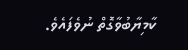ކާމިޔާބުވާގޮތް ނުވެފައެވެ.